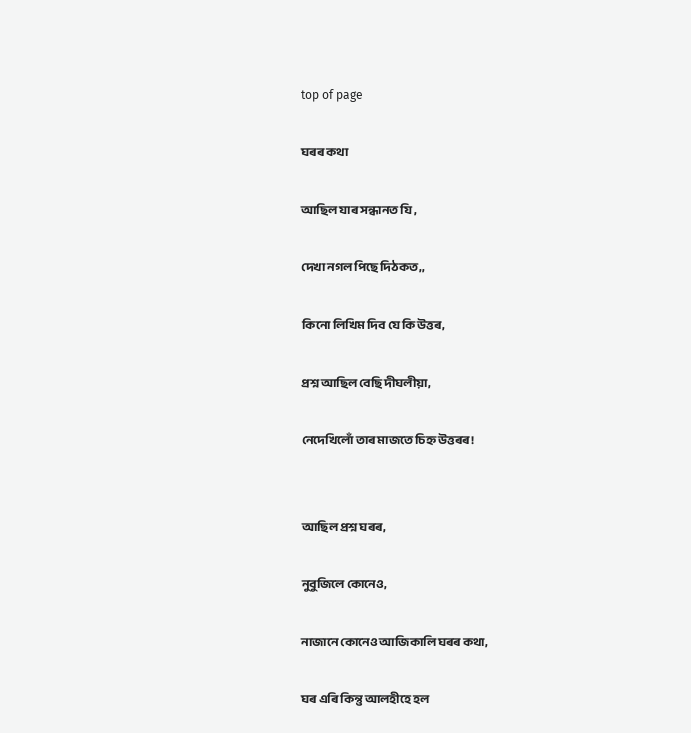top of page

ঘৰৰ কথা

আছিল যাৰ সন্ধানত যি ,

দেখা নগল পিছে দিঠকত,,

কিনো লিখিম দিব যে কি উত্তৰ,

প্ৰশ্ন আছিল বেছি দীঘলীয়া,

নেদেখিলোঁ তাৰ মাজতে চিহ্ন উত্তৰৰ!


আছিল প্ৰশ্ন ঘৰৰ,

নুবুজিলে কোনেও,

নাজানে কোনেও আজিকালি ঘৰৰ কথা,

ঘৰ এৰি কিন্তু আলহীহে হল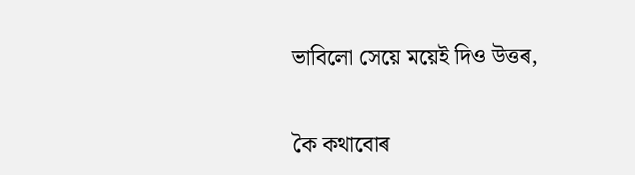ভাবিলো সেয়ে ময়েই দিও উত্তৰ,

কৈ কথাবোৰ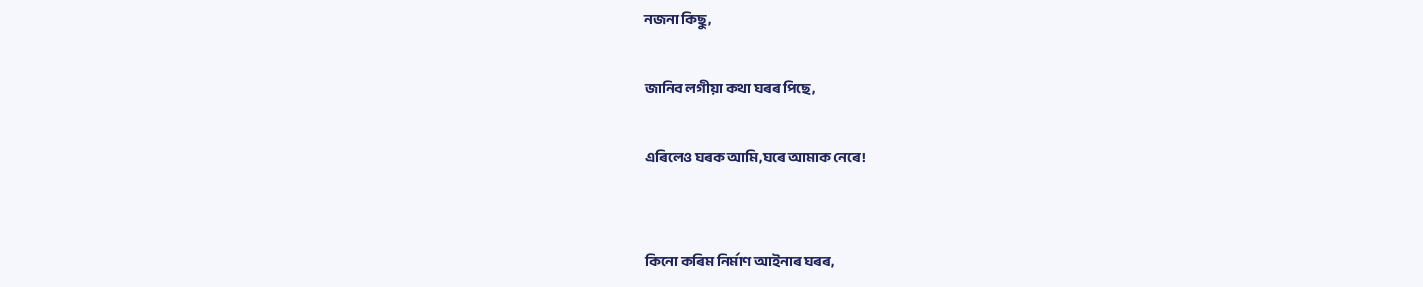নজনা কিছু,

জানিব লগীয়া কথা ঘৰৰ পিছে,

এৰিলেও ঘৰক আমি,ঘৰে আমাক নেৰে!


কিনো কৰিম নিৰ্মাণ আইনাৰ ঘৰৰ,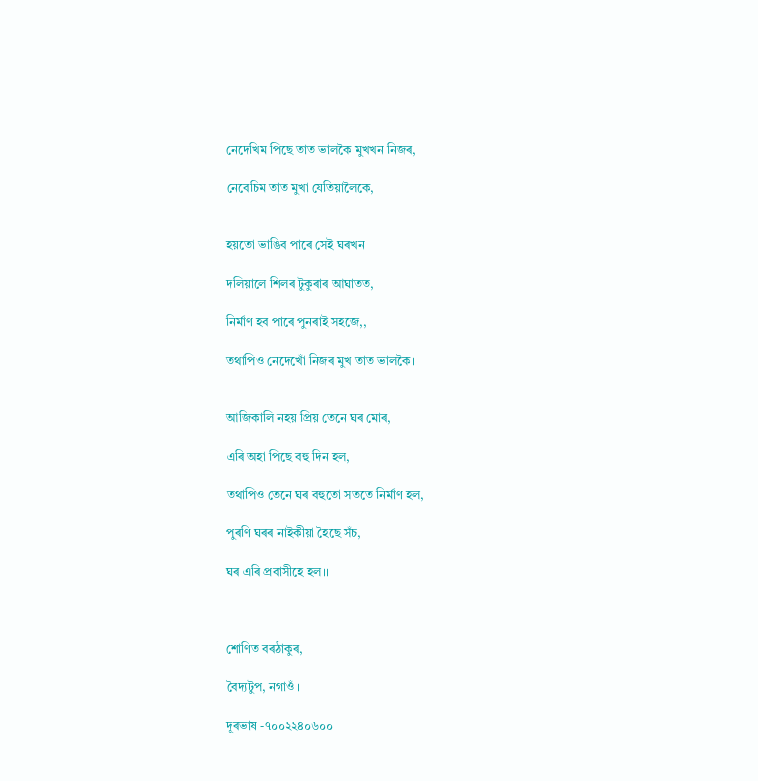নেদেখিম পিছে তাত ভালকৈ মুখখন নিজৰ,

নেবেচিম তাত মুখা যেতিয়ালৈকে,


হয়তো ভাঙিব পাৰে সেই ঘৰখন

দলিয়ালে শিলৰ টুকুৰাৰ আঘাতত,

নিৰ্মাণ হব পাৰে পুনৰাই সহজে,,

তথাপিও নেদেখোঁ নিজৰ মুখ তাত ভালকৈ।


আজিকালি নহয় প্ৰিয় তেনে ঘৰ মোৰ,

এৰি অহা পিছে বহু দিন হল,

তথাপিও তেনে ঘৰ বহুতো সততে নিৰ্মাণ হল,

পুৰণি ঘৰৰ নাইকীয়া হৈছে সঁচ,

ঘৰ এৰি প্ৰবাসীহে হল।।



শোণিত বৰঠাকুৰ,

বৈদ্যটুপ, নগাওঁ ।

দূৰভাষ -৭০০২২৪০৬০০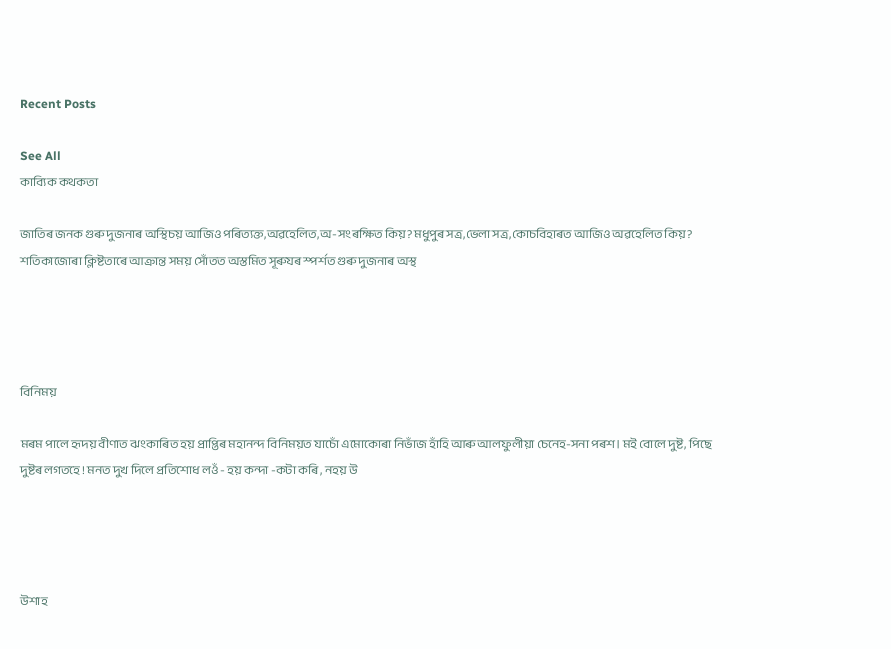Recent Posts

See All
কাব্যিক কথকতা

জাতিৰ জনক গুৰু দুজনাৰ অস্থিচয় আজিও পৰিত্যক্ত,অৱহেলিত,অ-সংৰক্ষিত কিয়? মধুপুৰ সত্ৰ,ভেলা সত্ৰ,কোচবিহাৰত আজিও অৱহেলিত কিয় ? শতিকাজোৰা ক্লিষ্টতাৰে আক্ৰান্ত সময় সোঁতত অস্তমিত সূৰুযৰ স্পৰ্শত গুৰু দুজনাৰ অস্থ




বিনিময়

মৰম পালে হৃদয় বীণাত ঝংকাৰিত হয় প্রাপ্তিৰ মহানন্দ বিনিময়ত যাচোঁ এমোকোৰা নিভাঁজ হাঁহি আৰু আলফুলীয়া চেনেহ-সনা পৰশ। মই বোলে দুষ্ট, পিছে দুষ্টৰ লগতহে ! মনত দুখ দিলে প্রতিশোধ লওঁ - হয় কন্দা -কটা কৰি , নহয় উ




উশাহ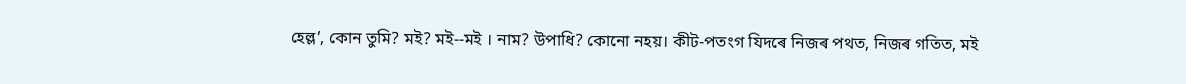হেল্ল’, কোন তুমি? মই? মই--মই । নাম? উপাধি? কোনো নহয়। কীট-পতংগ যিদৰে নিজৰ পথত, নিজৰ গতিত, মই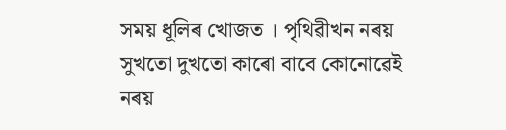সময় ধূলিৰ খোজত । পৃথিৱীখন নৰয় সুখতো দুখতো কাৰো বাবে কোনোৱেই নৰয়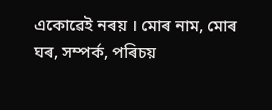একোৱেই নৰয় । মোৰ নাম, মোৰ ঘৰ, সম্পৰ্ক, পৰিচয়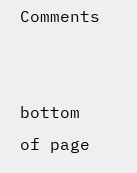Comments


bottom of page